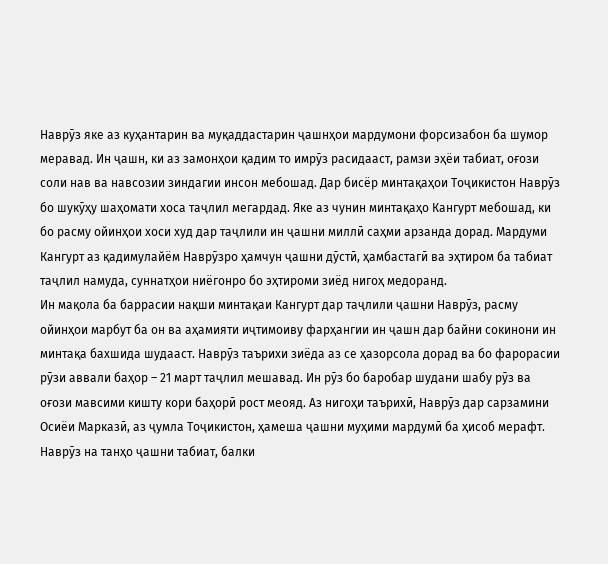Наврӯз яке аз куҳантарин ва муқаддастарин ҷашнҳои мардумони форсизабон ба шумор меравад. Ин ҷашн, ки аз замонҳои қадим то имрӯз расидааст, рамзи эҳёи табиат, оғози соли нав ва навсозии зиндагии инсон мебошад. Дар бисёр минтақаҳои Тоҷикистон Наврӯз бо шукӯҳу шаҳомати хоса таҷлил мегардад. Яке аз чунин минтақаҳо Кангурт мебошад, ки бо расму ойинҳои хоси худ дар таҷлили ин ҷашни миллӣ саҳми арзанда дорад. Мардуми Кангурт аз қадимулайём Наврӯзро ҳамчун ҷашни дӯстӣ, ҳамбастагӣ ва эҳтиром ба табиат таҷлил намуда, суннатҳои ниёгонро бо эҳтироми зиёд нигоҳ медоранд.
Ин мақола ба баррасии нақши минтақаи Кангурт дар таҷлили ҷашни Наврӯз, расму ойинҳои марбут ба он ва аҳамияти иҷтимоиву фарҳангии ин ҷашн дар байни сокинони ин минтақа бахшида шудааст. Наврӯз таърихи зиёда аз се ҳазорсола дорад ва бо фарорасии рӯзи аввали баҳор – 21 март таҷлил мешавад. Ин рӯз бо баробар шудани шабу рӯз ва оғози мавсими кишту кори баҳорӣ рост меояд. Аз нигоҳи таърихӣ, Наврӯз дар сарзамини Осиёи Марказӣ, аз ҷумла Тоҷикистон, ҳамеша ҷашни муҳими мардумӣ ба ҳисоб мерафт.
Наврӯз на танҳо ҷашни табиат, балки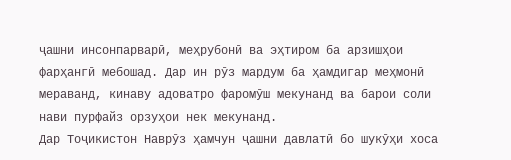ҷашни инсонпарварӣ, меҳрубонӣ ва эҳтиром ба арзишҳои фарҳангӣ мебошад. Дар ин рӯз мардум ба ҳамдигар меҳмонӣ мераванд, кинаву адоватро фаромӯш мекунанд ва барои соли нави пурфайз орзуҳои нек мекунанд.
Дар Тоҷикистон Наврӯз ҳамчун ҷашни давлатӣ бо шукӯҳи хоса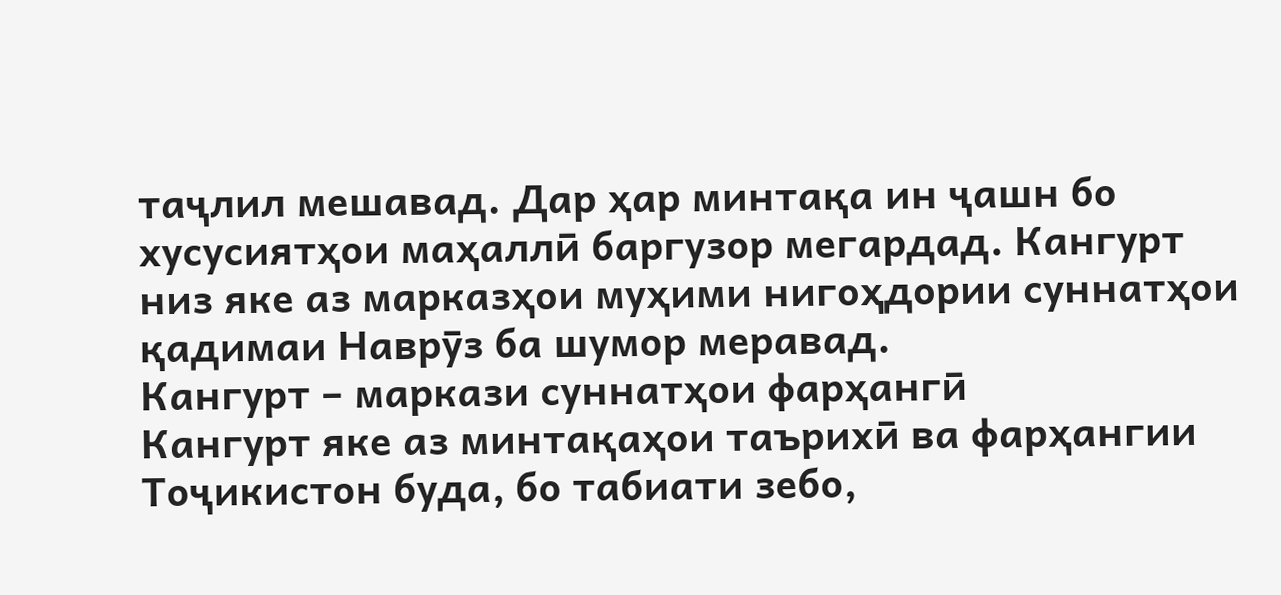таҷлил мешавад. Дар ҳар минтақа ин ҷашн бо хусусиятҳои маҳаллӣ баргузор мегардад. Кангурт низ яке аз марказҳои муҳими нигоҳдории суннатҳои қадимаи Наврӯз ба шумор меравад.
Кангурт – маркази суннатҳои фарҳангӣ
Кангурт яке аз минтақаҳои таърихӣ ва фарҳангии Тоҷикистон буда, бо табиати зебо,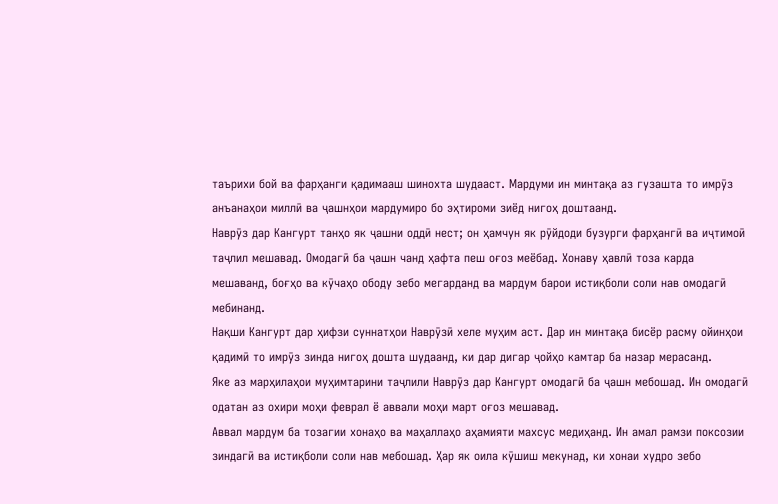таърихи бой ва фарҳанги қадимааш шинохта шудааст. Мардуми ин минтақа аз гузашта то имрӯз анъанаҳои миллӣ ва ҷашнҳои мардумиро бо эҳтироми зиёд нигоҳ доштаанд.
Наврӯз дар Кангурт танҳо як ҷашни оддӣ нест; он ҳамчун як рӯйдоди бузурги фарҳангӣ ва иҷтимоӣ таҷлил мешавад. Омодагӣ ба ҷашн чанд ҳафта пеш оғоз меёбад. Хонаву ҳавлӣ тоза карда мешаванд, боғҳо ва кӯчаҳо ободу зебо мегарданд ва мардум барои истиқболи соли нав омодагӣ мебинанд.
Нақши Кангурт дар ҳифзи суннатҳои Наврӯзӣ хеле муҳим аст. Дар ин минтақа бисёр расму ойинҳои қадимӣ то имрӯз зинда нигоҳ дошта шудаанд, ки дар дигар ҷойҳо камтар ба назар мерасанд.
Яке аз марҳилаҳои муҳимтарини таҷлили Наврӯз дар Кангурт омодагӣ ба ҷашн мебошад. Ин омодагӣ одатан аз охири моҳи феврал ё аввали моҳи март оғоз мешавад.
Аввал мардум ба тозагии хонаҳо ва маҳаллаҳо аҳамияти махсус медиҳанд. Ин амал рамзи поксозии зиндагӣ ва истиқболи соли нав мебошад. Ҳар як оила кӯшиш мекунад, ки хонаи худро зебо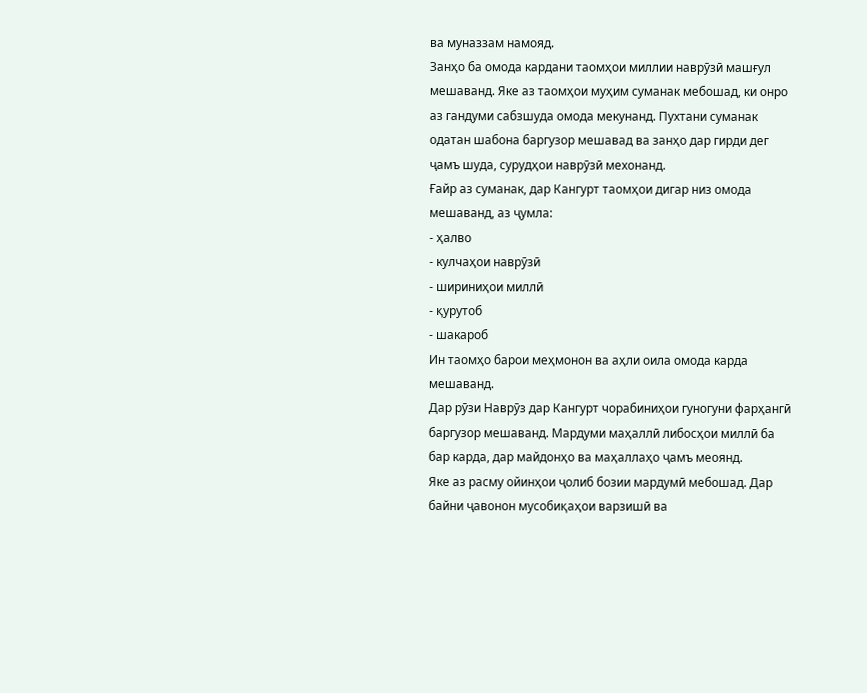ва муназзам намояд.
Занҳо ба омода кардани таомҳои миллии наврӯзӣ машғул мешаванд. Яке аз таомҳои муҳим суманак мебошад, ки онро аз гандуми сабзшуда омода мекунанд. Пухтани суманак одатан шабона баргузор мешавад ва занҳо дар гирди дег ҷамъ шуда, сурудҳои наврӯзӣ мехонанд.
Ғайр аз суманак, дар Кангурт таомҳои дигар низ омода мешаванд, аз ҷумла:
- ҳалво
- кулчаҳои наврӯзӣ
- шириниҳои миллӣ
- қурутоб
- шакароб
Ин таомҳо барои меҳмонон ва аҳли оила омода карда мешаванд.
Дар рӯзи Наврӯз дар Кангурт чорабиниҳои гуногуни фарҳангӣ баргузор мешаванд. Мардуми маҳаллӣ либосҳои миллӣ ба бар карда, дар майдонҳо ва маҳаллаҳо ҷамъ меоянд.
Яке аз расму ойинҳои ҷолиб бозии мардумӣ мебошад. Дар байни ҷавонон мусобиқаҳои варзишӣ ва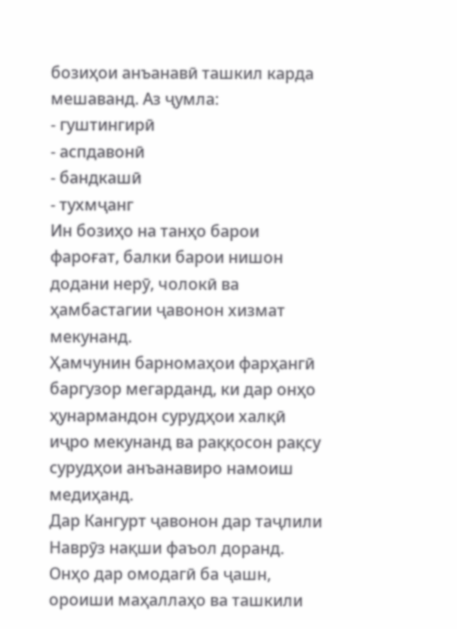бозиҳои анъанавӣ ташкил карда мешаванд. Аз ҷумла:
- гуштингирӣ
- аспдавонӣ
- бандкашӣ
- тухмҷанг
Ин бозиҳо на танҳо барои фароғат, балки барои нишон додани нерӯ, чолокӣ ва ҳамбастагии ҷавонон хизмат мекунанд.
Ҳамчунин барномаҳои фарҳангӣ баргузор мегарданд, ки дар онҳо ҳунармандон сурудҳои халқӣ иҷро мекунанд ва раққосон рақсу сурудҳои анъанавиро намоиш медиҳанд.
Дар Кангурт ҷавонон дар таҷлили Наврӯз нақши фаъол доранд. Онҳо дар омодагӣ ба ҷашн, ороиши маҳаллаҳо ва ташкили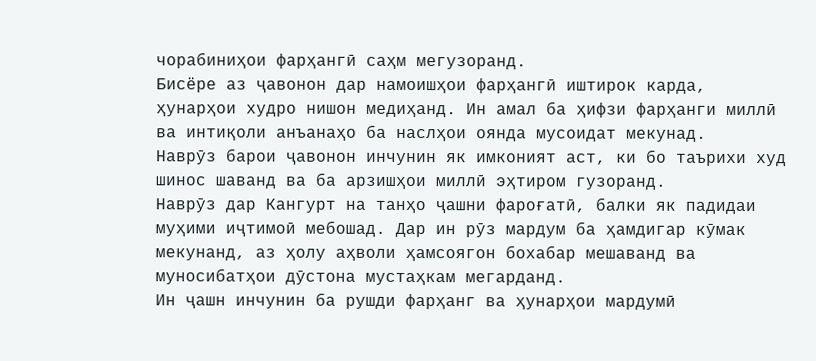чорабиниҳои фарҳангӣ саҳм мегузоранд.
Бисёре аз ҷавонон дар намоишҳои фарҳангӣ иштирок карда, ҳунарҳои худро нишон медиҳанд. Ин амал ба ҳифзи фарҳанги миллӣ ва интиқоли анъанаҳо ба наслҳои оянда мусоидат мекунад.
Наврӯз барои ҷавонон инчунин як имконият аст, ки бо таърихи худ шинос шаванд ва ба арзишҳои миллӣ эҳтиром гузоранд.
Наврӯз дар Кангурт на танҳо ҷашни фароғатӣ, балки як падидаи муҳими иҷтимоӣ мебошад. Дар ин рӯз мардум ба ҳамдигар кӯмак мекунанд, аз ҳолу аҳволи ҳамсоягон бохабар мешаванд ва муносибатҳои дӯстона мустаҳкам мегарданд.
Ин ҷашн инчунин ба рушди фарҳанг ва ҳунарҳои мардумӣ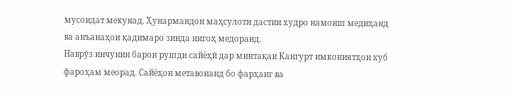мусоидат мекунад. Ҳунармандон маҳсулоти дастии худро намоиш медиҳанд ва анъанаҳои қадимаро зинда нигоҳ медоранд.
Наврӯз инчунин барои рушди сайёҳӣ дар минтақаи Кангурт имкониятҳои хуб фароҳам меорад. Сайёҳон метавонанд бо фарҳанг ва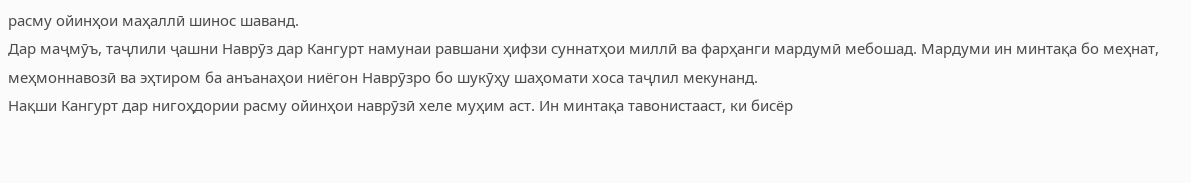расму ойинҳои маҳаллӣ шинос шаванд.
Дар маҷмӯъ, таҷлили ҷашни Наврӯз дар Кангурт намунаи равшани ҳифзи суннатҳои миллӣ ва фарҳанги мардумӣ мебошад. Мардуми ин минтақа бо меҳнат, меҳмоннавозӣ ва эҳтиром ба анъанаҳои ниёгон Наврӯзро бо шукӯҳу шаҳомати хоса таҷлил мекунанд.
Нақши Кангурт дар нигоҳдории расму ойинҳои наврӯзӣ хеле муҳим аст. Ин минтақа тавонистааст, ки бисёр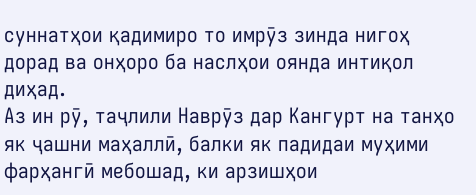суннатҳои қадимиро то имрӯз зинда нигоҳ дорад ва онҳоро ба наслҳои оянда интиқол диҳад.
Аз ин рӯ, таҷлили Наврӯз дар Кангурт на танҳо як ҷашни маҳаллӣ, балки як падидаи муҳими фарҳангӣ мебошад, ки арзишҳои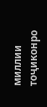миллии тоҷиконро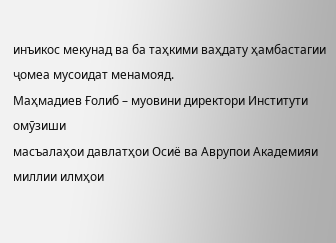инъикос мекунад ва ба таҳкими ваҳдату ҳамбастагии ҷомеа мусоидат менамояд.
Маҳмадиев Ғолиб – муовини директори Институти омӯзиши
масъалаҳои давлатҳои Осиё ва Аврупои Академияи миллии илмҳои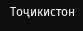Тоҷикистон